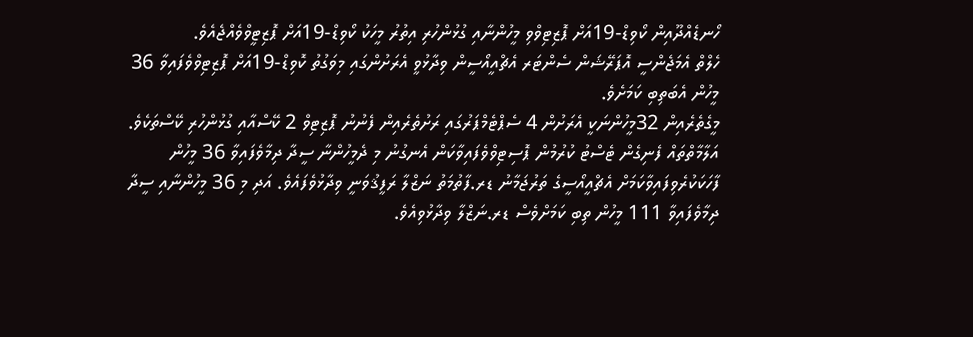ހޯނޑެއްދޫއިން ކޯވިޑް-19އަށް ޕޮޒިޓިވްވި މީހުންނާއި ގުޅުންހުރި އިތުރު މީހަކު ކޯވިޑް-19އަށް ޕޮޒިޓީވްވެއްޖެއެވެ.
ހެލްތް އެމަޖެންސީ އޮޕަރޭޝަން ސެންޓަރ އެޗްއީއޯސީން ވިދާޅުވީ އެރަށުންގައި މިވަގުތު ކޮވިޑް-19އަށް ޕޮޒިޓިވްވެފައިވާ 36 މީހުން އެބަތިބި ކަމަށެވެ.
މީގެތެރެއިން 32މީހުންނަކީ އެރަށުން 4 ސެޕްޓެމްޕަރުގައި ރަށުތެރެއިން ފެނުނު ޕޮޒިޓިވް 2 ކޭސްއާއި ގުޅުންހުރި ކޭސްތަކެވެ. އަލާމާތްތައް ފެނިގެން ޓެސްޓު ކުރުމުން ޕޮސިޓިވްވެފައިވާކަން އެނގުނު މި ދެމީހުންނާ ސީދާ ދިމާވެފައިވާ 36 މީހުން ފާހަކަކުރެވިފައިވާކަމަށް އެޗްއީއޯސީގެ ތަރުޖަމާނު ޑރ.ފާތުމަތު ނަޒްލާ ރަފީޤުވަނީ ވިދާޅުވެފައެވެ. އަދި މި 36 މީހުންނާއި ސީދާ ދިމާވެފައިވާ 111 މީހުން ތިބި ކަމަށްވެސް ޑރ.ނަޒްލާ ވިދާޅުވިއެވެ.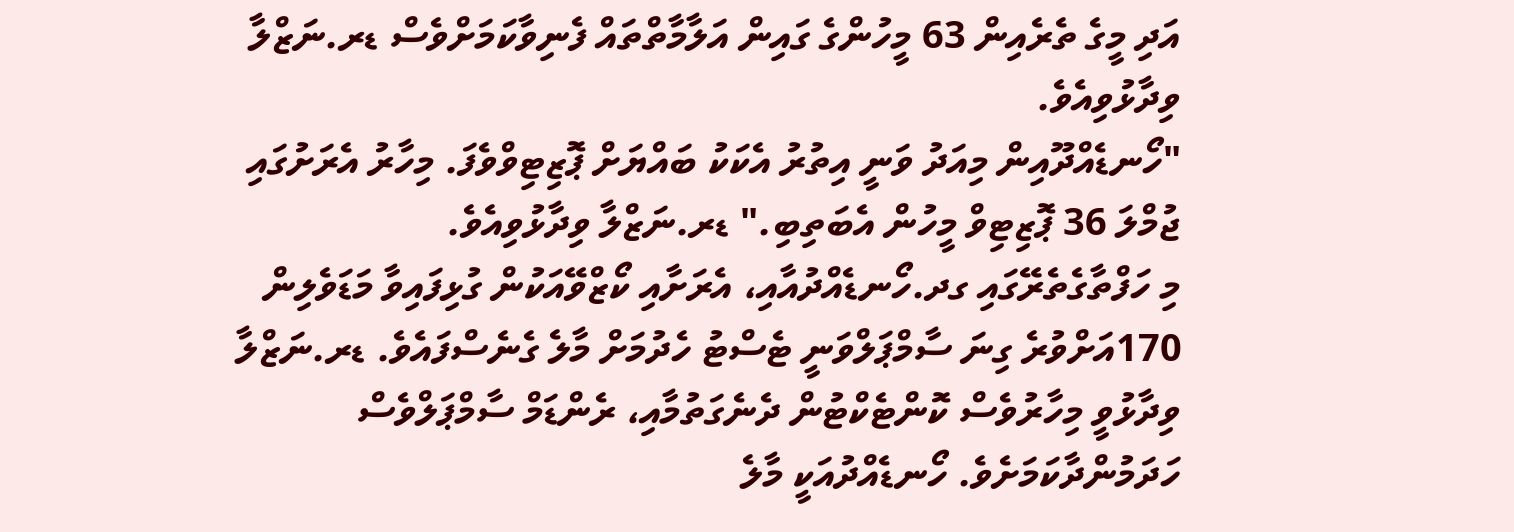އަދި މީގެ ތެރެއިން 63 މީހުންގެ ގައިން އަލާމާތްތައް ފެނިވާކަމަށްވެސް ޑރ.ނަޒްލާ ވިދާޅުވިއެވެ.
"ހޯނޑެއްދޫއިން މިއަދު ވަނީ އިތުރު އެކަކު ބައްޔަށް ޕޮޒިޓިވްވެފަ. މިހާރު އެރަށުގައި ޖުމްލަ 36 ޕޮޒިޓިވް މީހުން އެބަތިބި." ޑރ.ނަޒްލާ ވިދާޅުވިއެވެ.
މި ހަފްތާގެތެރޭގައި ގދ.ހޯނޑެއްދުއާއި، އެރަށާއި ކޯޒްވޭއަކުން ގުޅިފައިވާ މަޑަވެލިން 170އަށްވުރެ ގިނަ ސާމްޕަލްވަނީ ޓެސްޓު ހެދުމަށް މާލެ ގެނެސްފައެވެ. ޑރ.ނަޒްލާ ވިދާޅުވީ މިހާރުވެސް ކޮންޓެކްޓުން ދެނެގަތުމާއި، ރެންޑަމް ސާމްޕަލްވެސް ހަދަމުންދާކަމަށެވެ. ހޯނޑެއްދުއަކީ މާލެ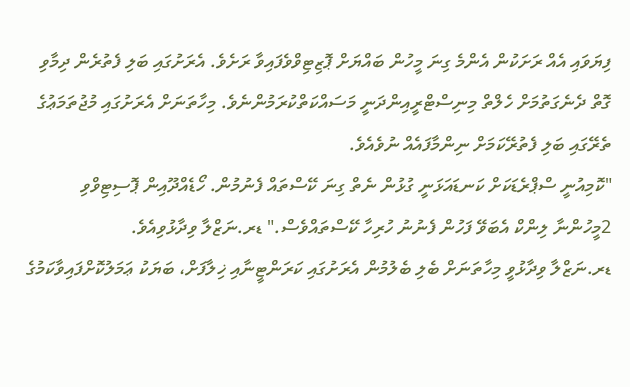ފިޔަވައި އެއް ރަށަކުން އެންމެ ގިނަ މީހުން ބައްޔަށް ޕޮޒިޓިވްވެފައިވާ ރަށެވެ. އެރަށުގައި ބަލި ފެތުރެން ދިމާވި ގޮތް ދެނެގަތުމަށް ހެލްތް މިނިސްޓްރީއިންދަނީ މަސައްކަތްކުރަމުންނެވެ. މިހާތަނަށް އެރަށުގައި މުޖުތަމަޢުގެ ތެރޭގައި ބަލި ފެތުރޭކަމަށް ނިންމާފައެއް ނުވެއެވެ.
"ކޮމިއުނީ ސްޕްރެޑަކަށް ކަނޑައަޅަނީ ގުޅުން ނެތް ގިނަ ކޭސްތައް ފެނުމުން. ހޯޑެއްދޫއިން ޕޮސިޓިވްވި 2މީހުންނާ ލިންކް އެބަވޭ ފަހުން ފެނުނު ހުރިހާ ކޭސްތައްވެސް." ޑރ.ނަޒްލާ ވިދާޅުވިއެވެ.
ޑރ.ނަޒްލާ ވިދާޅުވީ މިހާތަނަށް ބެލި ބެލުމުން އެރަށުގައި ކަރަންޓީނާއި ޚިލާފަށް، ބަޔަކު ޢަމަލުކޮށްފައިވާކަމުގެ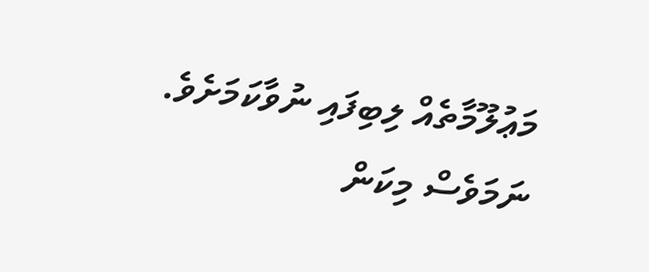މަޢުލޫމާތެއް ލިބިފައި ނުވާކަމަށެވެ. ނަމަވެސް މިކަން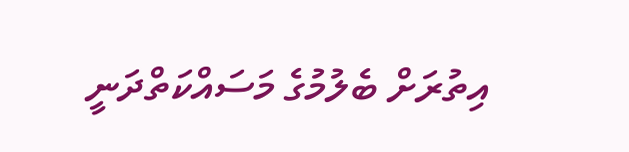އިތުރަށް ބެލުމުގެ މަސައްކަތްދަނީ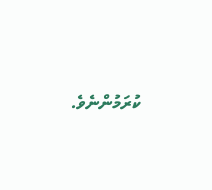ކުރަމުންނެވެ.